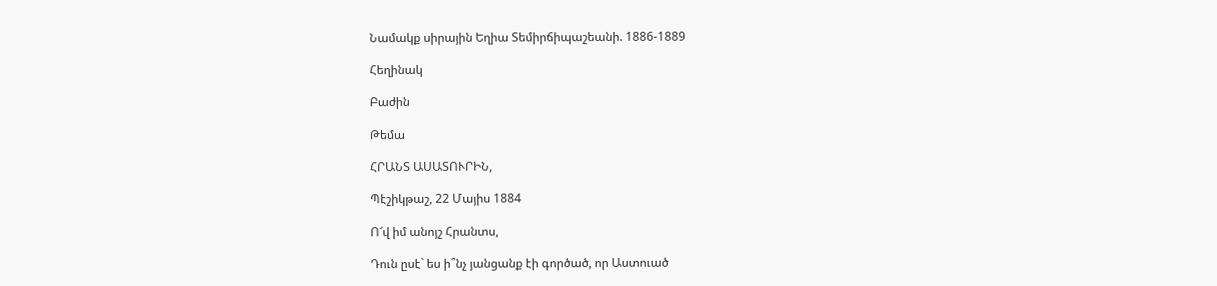Նամակք սիրային Եղիա Տեմիրճիպաշեանի. 1886-1889

Հեղինակ

Բաժին

Թեմա

ՀՐԱՆՏ ԱՍԱՏՈՒՐԻՆ,

Պէշիկթաշ, 22 Մայիս 1884

Ո՜վ իմ անոյշ Հրանտս,

Դուն ըսէ` ես ի՞նչ յանցանք էի գործած, որ Աստուած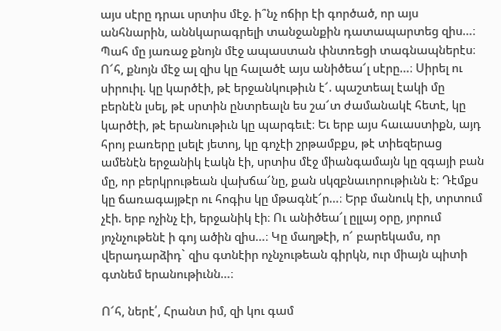այս սէրը դրաւ սրտիս մէջ. ի՞նչ ոճիր էի գործած, որ այս անհնարին, աննկարագրելի տանջանքին դատապարտեց զիս…։ Պահ մը յառաջ քնոյն մէջ ապաստան փնտռեցի տագնապներէս։ Ո՜հ, քնոյն մէջ ալ զիս կը հալածէ այս անիծեա՜լ սէրը…։ Սիրել ու սիրուիլ. կը կարծէի, թէ երջանկութիւն է՜. պաշտեալ էակի մը բերնէն լսել, թէ սրտին ընտրեալն ես շա՜տ ժամանակէ հետէ, կը կարծէի, թէ երանութիւն կը պարգեւէ։ Եւ երբ այս հաւաստիքն, այդ հրոյ բառերը լսելէ յետոյ, կը գոչէի շրթամբքս, թէ տիեզերաց ամենէն երջանիկ էակն էի, սրտիս մէջ միանգամայն կը զգայի բան մը, որ բերկրութեան վախճա՜նը, քան սկզբնաւորութիւնն է։ Դէմքս կը ճառագայթէր ու հոգիս կը մթագնէ՜ր…։ Երբ մանուկ էի, տրտում չէի. երբ ոչինչ էի, երջանիկ էի։ Ու անիծեա՜լ ըլլայ օրը, յորում յոչնչութենէ ի գոյ ածին զիս…։ Կը մաղթէի, ո՜ բարեկամս, որ վերադարձիդ` զիս գտնէիր ոչնչութեան գիրկն, ուր միայն պիտի գտնեմ երանութիւնն…։

Ո՜հ, ներէ՛, Հրանտ իմ, զի կու գամ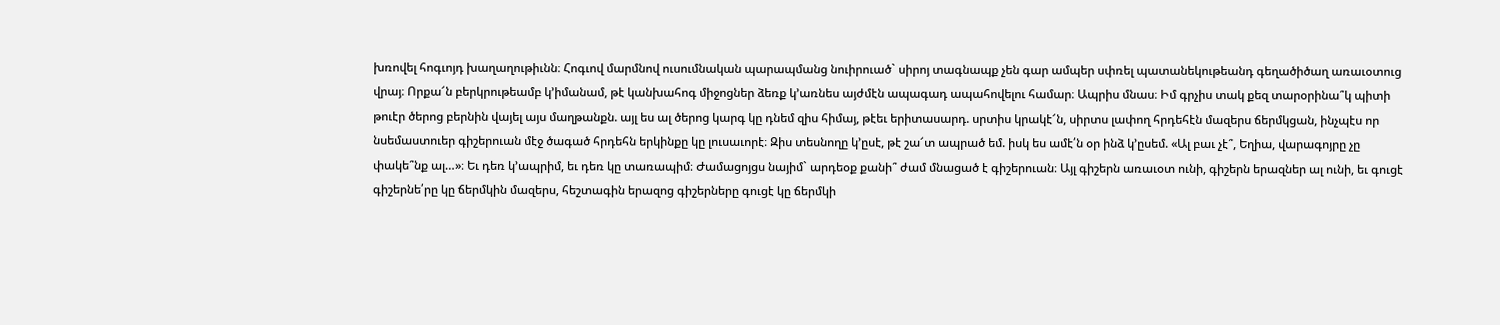խռովել հոգւոյդ խաղաղութիւնն։ Հոգւով մարմնով ուսումնական պարապմանց նուիրուած` սիրոյ տագնապք չեն գար ամպեր սփռել պատանեկութեանդ գեղածիծաղ առաւօտուց վրայ։ Որքա՜ն բերկրութեամբ կ՚իմանամ, թէ կանխահոգ միջոցներ ձեռք կ՚առնես այժմէն ապագադ ապահովելու համար։ Ապրիս մնաս։ Իմ գրչիս տակ քեզ տարօրինա՞կ պիտի թուէր ծերոց բերնին վայել այս մաղթանքն. այլ ես ալ ծերոց կարգ կը դնեմ զիս հիմայ, թէեւ երիտասարդ. սրտիս կրակէ՜ն, սիրտս լափող հրդեհէն մազերս ճերմկցան, ինչպէս որ նսեմաստուեր գիշերուան մէջ ծագած հրդեհն երկինքը կը լուսաւորէ։ Զիս տեսնողը կ՚ըսէ, թէ շա՜տ ապրած եմ. իսկ ես ամէ՛ն օր ինձ կ՚ըսեմ. «Ալ բաւ չէ՞, Եղիա, վարագոյրը չը փակե՞նք ալ…»։ Եւ դեռ կ՚ապրիմ, եւ դեռ կը տառապիմ։ Ժամացոյցս նայիմ` արդեօք քանի՞ ժամ մնացած է գիշերուան։ Այլ գիշերն առաւօտ ունի, գիշերն երազներ ալ ունի, եւ գուցէ գիշերնե՛րը կը ճերմկին մազերս, հեշտագին երազոց գիշերները գուցէ կը ճերմկի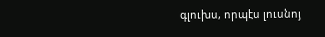գլուխս, որպէս լուսնոյ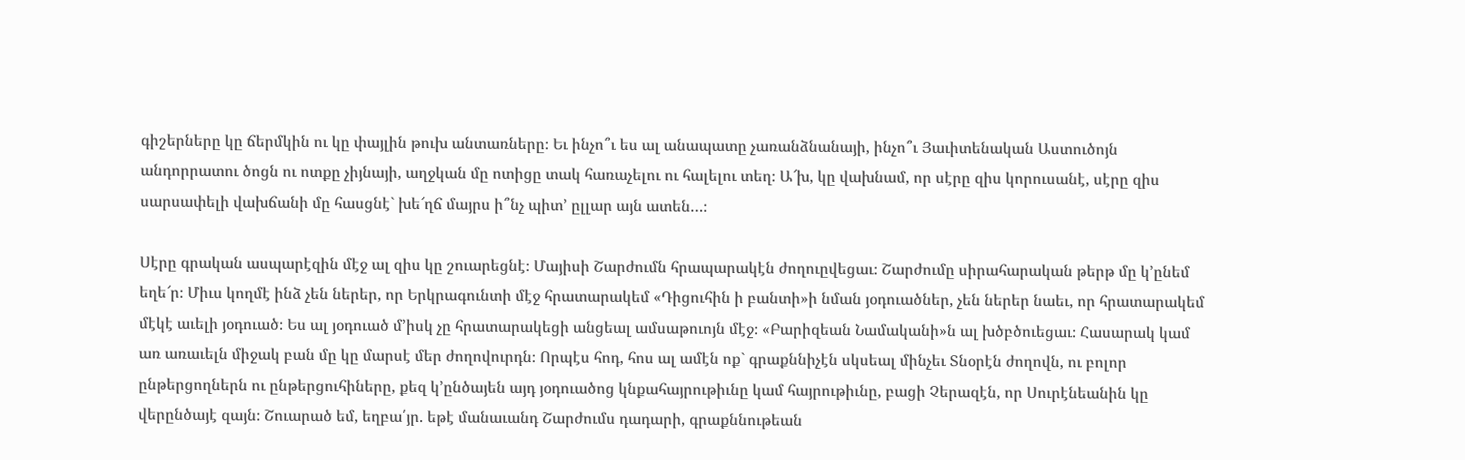գիշերները կը ճերմկին ու կը փայլին թուխ անտառները։ Եւ ինչո՞ւ ես ալ անապատը չառանձնանայի, ինչո՞ւ Յաւիտենական Աստուծոյն անդորրատու ծոցն ու ոտքը չիյնայի, աղջկան մը ոտիցը տակ հառաչելու ու հալելու տեղ։ Ա՜խ, կը վախնամ, որ սէրը զիս կորուսանէ, սէրը զիս սարսափելի վախճանի մը հասցնէ` խե՜ղճ մայրս ի՞նչ պիտ՚ ըլլար այն ատեն…։

Սէրը գրական ասպարէզին մէջ ալ զիս կը շուարեցնէ։ Մայիսի Շարժումն հրապարակէն ժողուըվեցաւ։ Շարժումը սիրահարական թերթ մը կ՚ընեմ եղե՜ր։ Միւս կողմէ ինձ չեն ներեր, որ Երկրագունտի մէջ հրատարակեմ «Դիցուհին ի բանտի»ի նման յօդուածներ, չեն ներեր նաեւ, որ հրատարակեմ մէկէ աւելի յօդուած։ Ես ալ յօդուած մ՚իսկ չը հրատարակեցի անցեալ ամսաթուոյն մէջ։ «Բարիզեան Նամականի»ն ալ խծբծուեցաւ։ Հասարակ կամ առ առաւելն միջակ բան մը կը մարսէ մեր ժողովուրդն։ Որպէս հոդ, հոս ալ ամէն ոք` գրաքննիչէն սկսեալ մինչեւ Տնօրէն ժողովն, ու բոլոր ընթերցողներն ու ընթերցուհիները, քեզ կ՚ընծայեն այդ յօդուածոց կնքահայրութիւնը կամ հայրութիւնը, բացի Չերազէն, որ Սուրէնեանին կը վերընծայէ զայն։ Շուարած եմ, եղբա՛յր. եթէ մանաւանդ Շարժումս դադարի, գրաքննութեան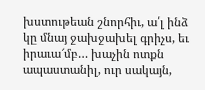խստութեան շնորհիւ, ա՛լ ինձ կը մնայ ջախջախել գրիչս, եւ իրաւա՜մբ… խաչին ոտքն ապաստանիլ, ուր սակայն,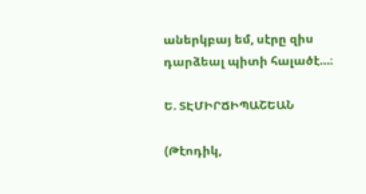աներկբայ եմ, սէրը զիս դարձեալ պիտի հալածէ…։

Ե. ՏԷՄԻՐՃԻՊԱՇԵԱՆ

(Թէոդիկ,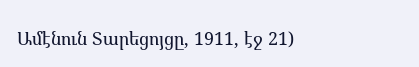Ամէնուն Տարեցոյցը, 1911, էջ 21)